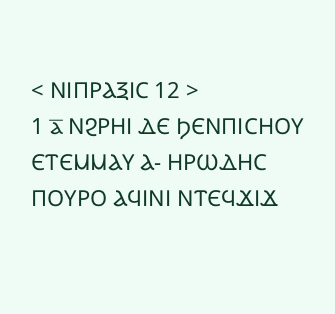< ⲚⲒⲠⲢⲀⲜⲒⲤ 12 >
1 ⲁ̅ ⲚϨⲢⲎⲒ ⲆⲈ ϦⲈⲚⲠⲒⲤⲎⲞⲨ ⲈⲦⲈⲘⲘⲀⲨ Ⲁ- ⲎⲢⲰⲆⲎⲤ ⲠⲞⲨⲢⲞ ⲀϤⲒⲚⲒ ⲚⲦⲈϤϪⲒϪ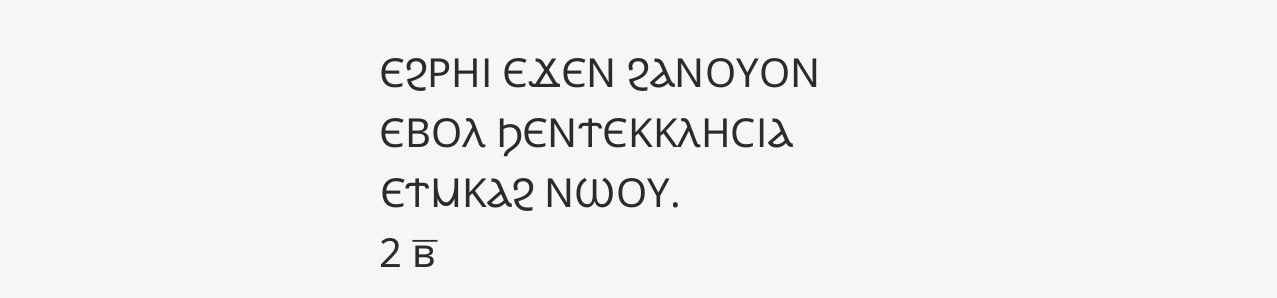ⲈϨⲢⲎⲒ ⲈϪⲈⲚ ϨⲀⲚⲞⲨⲞⲚ ⲈⲂⲞⲖ ϦⲈⲚϮⲈⲔⲔⲖⲎⲤⲒⲀ ⲈϮⲘⲔⲀϨ ⲚⲰⲞⲨ.
2 ⲃ̅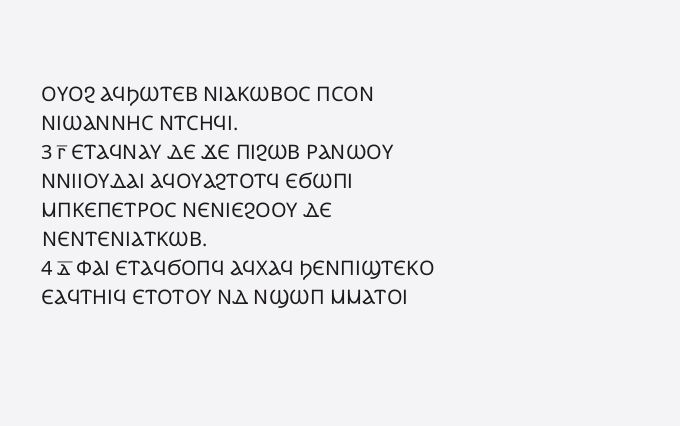ⲞⲨⲞϨ ⲀϤϦⲰⲦⲈⲂ ⲚⲒⲀⲔⲰⲂⲞⲤ ⲠⲤⲞⲚ ⲚⲒⲰⲀⲚⲚⲎⲤ ⲚⲦⲤⲎϤⲒ.
3 ⲅ̅ ⲈⲦⲀϤⲚⲀⲨ ⲆⲈ ϪⲈ ⲠⲒϨⲰⲂ ⲢⲀⲚⲰⲞⲨ ⲚⲚⲒⲒⲞⲨⲆⲀⲒ ⲀϤⲞⲨⲀϨⲦⲞⲦϤ ⲈϬⲰⲠⲒ ⲘⲠⲔⲈⲠⲈⲦⲢⲞⲤ ⲚⲈⲚⲒⲈϨⲞⲞⲨ ⲆⲈ ⲚⲈⲚⲦⲈⲚⲒⲀⲦⲔⲰⲂ.
4 ⲇ̅ ⲪⲀⲒ ⲈⲦⲀϤϬⲞⲠϤ ⲀϤⲬⲀϤ ϦⲈⲚⲠⲒϢⲦⲈⲔⲞ ⲈⲀϤⲦⲎⲒϤ ⲈⲦⲞⲦⲞⲨ ⲚⲆ ⲚϢⲰⲠ ⲘⲘⲀⲦⲞⲒ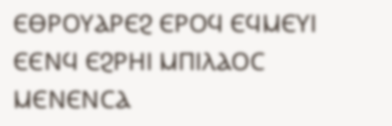ⲈⲐⲢⲞⲨⲀⲢⲈϨ ⲈⲢⲞϤ ⲈϤⲘⲈⲨⲒ ⲈⲈⲚϤ ⲈϨⲢⲎⲒ ⲘⲠⲒⲖⲀⲞⲤ ⲘⲈⲚⲈⲚⲤⲀ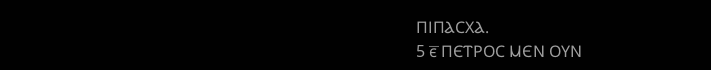ⲠⲒⲠⲀⲤⲬⲀ.
5 ⲉ̅ ⲠⲈⲦⲢⲞⲤ ⲘⲈⲚ ⲞⲨⲚ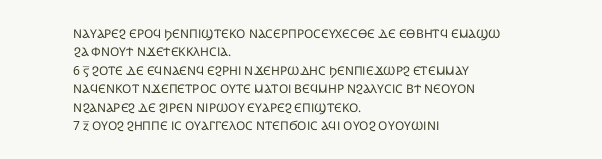ⲚⲀⲨⲀⲢⲈϨ ⲈⲢⲞϤ ϦⲈⲚⲠⲒϢⲦⲈⲔⲞ ⲚⲀⲤⲈⲢⲠⲢⲞⲤⲈⲨⲬⲈⲤⲐⲈ ⲆⲈ ⲈⲐⲂⲎⲦϤ ⲈⲘⲀϢⲰ ϨⲀ ⲪⲚⲞⲨϮ ⲚϪⲈϮⲈⲔⲔⲖⲎⲤⲒⲀ.
6 ⲋ̅ ϨⲞⲦⲈ ⲆⲈ ⲈϤⲚⲀⲈⲚϤ ⲈϨⲢⲎⲒ ⲚϪⲈⲎⲢⲰⲆⲎⲤ ϦⲈⲚⲠⲒⲈϪⲰⲢϨ ⲈⲦⲈⲘⲘⲀⲨ ⲚⲀϤⲈⲚⲔⲞⲦ ⲚϪⲈⲠⲈⲦⲢⲞⲤ ⲞⲨⲦⲈ ⲘⲀⲦⲞⲒ ⲂⲈϤⲘⲎⲢ ⲚϨⲀⲖⲨⲤⲒⲤ ⲂϮ ⲚⲈⲞⲨⲞⲚ ⲚϨⲀⲚⲀⲢⲈϨ ⲆⲈ ϨⲒⲢⲈⲚ ⲚⲒⲢⲰⲞⲨ ⲈⲨⲀⲢⲈϨ ⲈⲠⲒϢⲦⲈⲔⲞ.
7 ⲍ̅ ⲞⲨⲞϨ ϨⲎⲠⲠⲈ ⲒⲤ ⲞⲨⲀⲄⲄⲈⲖⲞⲤ ⲚⲦⲈⲠϬⲞⲒⲤ ⲀϤⲒ ⲞⲨⲞϨ ⲞⲨⲞⲨⲰⲒⲚⲒ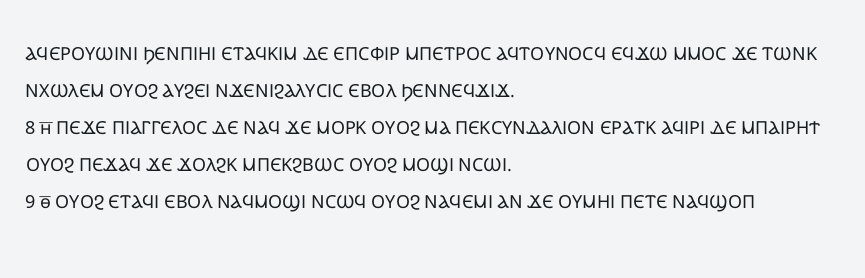ⲀϤⲈⲢⲞⲨⲰⲒⲚⲒ ϦⲈⲚⲠⲒⲎⲒ ⲈⲦⲀϤⲔⲒⲘ ⲆⲈ ⲈⲠⲤⲪⲒⲢ ⲘⲠⲈⲦⲢⲞⲤ ⲀϤⲦⲞⲨⲚⲞⲤϤ ⲈϤϪⲰ ⲘⲘⲞⲤ ϪⲈ ⲦⲰⲚⲔ ⲚⲬⲰⲖⲈⲘ ⲞⲨⲞϨ ⲀⲨϨⲈⲒ ⲚϪⲈⲚⲒϨⲀⲖⲨⲤⲒⲤ ⲈⲂⲞⲖ ϦⲈⲚⲚⲈϤϪⲒϪ.
8 ⲏ̅ ⲠⲈϪⲈ ⲠⲒⲀⲄⲄⲈⲖⲞⲤ ⲆⲈ ⲚⲀϤ ϪⲈ ⲘⲞⲢⲔ ⲞⲨⲞϨ ⲘⲀ ⲠⲈⲔⲤⲨⲚⲆⲀⲖⲒⲞⲚ ⲈⲢⲀⲦⲔ ⲀϤⲒⲢⲒ ⲆⲈ ⲘⲠⲀⲒⲢⲎϮ ⲞⲨⲞϨ ⲠⲈϪⲀϤ ϪⲈ ϪⲞⲖϨⲔ ⲘⲠⲈⲔϨⲂⲰⲤ ⲞⲨⲞϨ ⲘⲞϢⲒ ⲚⲤⲰⲒ.
9 ⲑ̅ ⲞⲨⲞϨ ⲈⲦⲀϤⲒ ⲈⲂⲞⲖ ⲚⲀϤⲘⲞϢⲒ ⲚⲤⲰϤ ⲞⲨⲞϨ ⲚⲀϤⲈⲘⲒ ⲀⲚ ϪⲈ ⲞⲨⲘⲎⲒ ⲠⲈⲦⲈ ⲚⲀϤϢⲞⲠ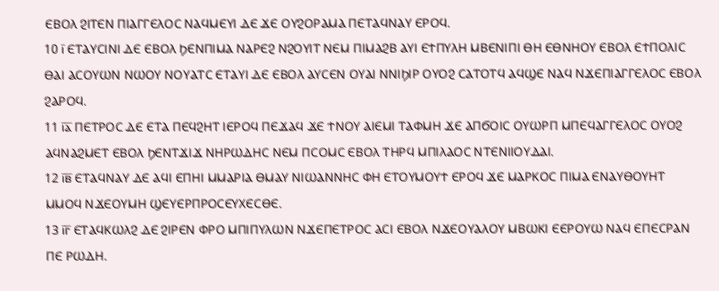ⲈⲂⲞⲖ ϨⲒⲦⲈⲚ ⲠⲒⲀⲄⲄⲈⲖⲞⲤ ⲚⲀϤⲘⲈⲨⲒ ⲆⲈ ϪⲈ ⲞⲨϨⲞⲢⲀⲘⲀ ⲠⲈⲦⲀϤⲚⲀⲨ ⲈⲢⲞϤ.
10 ⲓ̅ ⲈⲦⲀⲨⲤⲒⲚⲒ ⲆⲈ ⲈⲂⲞⲖ ϦⲈⲚⲠⲒⲘⲀ ⲚⲀⲢⲈϨ ⲚϨⲞⲨⲒⲦ ⲚⲈⲘ ⲠⲒⲘⲀϨⲂ ⲀⲨⲒ ⲈϮⲠⲨⲖⲎ ⲘⲂⲈⲚⲒⲠⲒ ⲐⲎ ⲈⲐⲚⲎⲞⲨ ⲈⲂⲞⲖ ⲈϮⲠⲞⲖⲒⲤ ⲐⲀⲒ ⲀⲤⲞⲨⲰⲚ ⲚⲰⲞⲨ ⲚⲞⲨⲀⲦⲤ ⲈⲦⲀⲨⲒ ⲆⲈ ⲈⲂⲞⲖ ⲀⲨⲤⲈⲚ ⲞⲨⲀⲒ ⲚⲚⲒϦⲒⲢ ⲞⲨⲞϨ ⲤⲀⲦⲞⲦϤ ⲀϤϢⲈ ⲚⲀϤ ⲚϪⲈⲠⲒⲀⲄⲄⲈⲖⲞⲤ ⲈⲂⲞⲖ ϨⲀⲢⲞϤ.
11 ⲓ̅ⲁ̅ ⲠⲈⲦⲢⲞⲤ ⲆⲈ ⲈⲦⲀ ⲠⲈϤϨⲎⲦ ⲒⲈⲢⲞϤ ⲠⲈϪⲀϤ ϪⲈ ϮⲚⲞⲨ ⲀⲒⲈⲘⲒ ⲦⲀⲪⲘⲎ ϪⲈ ⲀⲠϬⲞⲒⲤ ⲞⲨⲰⲢⲠ ⲘⲠⲈϤⲀⲄⲄⲈⲖⲞⲤ ⲞⲨⲞϨ ⲀϤⲚⲀϨⲘⲈⲦ ⲈⲂⲞⲖ ϦⲈⲚⲦϪⲒϪ ⲚⲎⲢⲰⲆⲎⲤ ⲚⲈⲘ ⲠⲤⲞⲘⲤ ⲈⲂⲞⲖ ⲦⲎⲢϤ ⲘⲠⲒⲖⲀⲞⲤ ⲚⲦⲈⲚⲒⲒⲞⲨⲆⲀⲒ.
12 ⲓ̅ⲃ̅ ⲈⲦⲀϤⲚⲀⲨ ⲆⲈ ⲀϤⲒ ⲈⲠⲎⲒ ⲘⲘⲀⲢⲒⲀ ⲐⲘⲀⲨ ⲚⲒⲰⲀⲚⲚⲎⲤ ⲪⲎ ⲈⲦⲞⲨⲘⲞⲨϮ ⲈⲢⲞϤ ϪⲈ ⲘⲀⲢⲔⲞⲤ ⲠⲒⲘⲀ ⲈⲚⲀⲨⲐⲞⲨⲎⲦ ⲘⲘⲞϤ ⲚϪⲈⲞⲨⲘⲎ ϢⲈⲨⲈⲢⲠⲢⲞⲤⲈⲨⲬⲈⲤⲐⲈ.
13 ⲓ̅ⲅ̅ ⲈⲦⲀϤⲔⲰⲖϨ ⲆⲈ ϨⲒⲢⲈⲚ ⲪⲢⲞ ⲘⲠⲒⲠⲨⲖⲰⲚ ⲚϪⲈⲠⲈⲦⲢⲞⲤ ⲀⲤⲒ ⲈⲂⲞⲖ ⲚϪⲈⲞⲨⲀⲖⲞⲨ ⲘⲂⲰⲔⲒ ⲈⲈⲢⲞⲨⲰ ⲚⲀϤ ⲈⲠⲈⲤⲢⲀⲚ ⲠⲈ ⲢⲰⲆⲎ.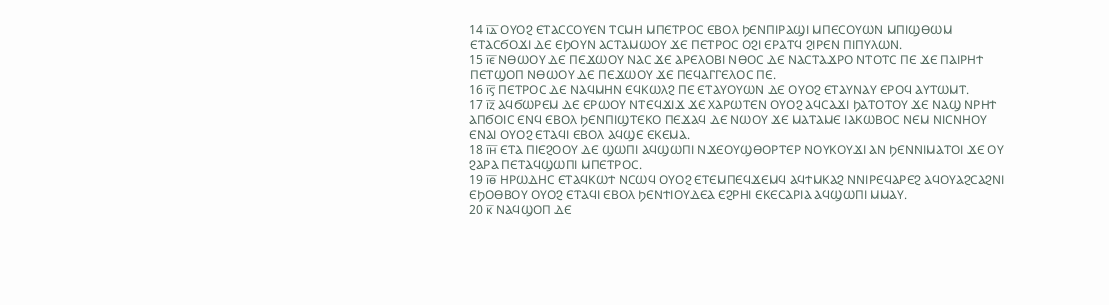14 ⲓ̅ⲇ̅ ⲞⲨⲞϨ ⲈⲦⲀⲤⲤⲞⲨⲈⲚ ⲦⲤⲘⲎ ⲘⲠⲈⲦⲢⲞⲤ ⲈⲂⲞⲖ ϦⲈⲚⲠⲒⲢⲀϢⲒ ⲘⲠⲈⲤⲞⲨⲰⲚ ⲘⲠⲒϢⲐⲰⲘ ⲈⲦⲀⲤϬⲞϪⲒ ⲆⲈ ⲈϦⲞⲨⲚ ⲀⲤⲦⲀⲘⲰⲞⲨ ϪⲈ ⲠⲈⲦⲢⲞⲤ ⲞϨⲒ ⲈⲢⲀⲦϤ ϨⲒⲢⲈⲚ ⲠⲒⲠⲨⲖⲰⲚ.
15 ⲓ̅ⲉ̅ ⲚⲐⲰⲞⲨ ⲆⲈ ⲠⲈϪⲰⲞⲨ ⲚⲀⲤ ϪⲈ ⲀⲢⲈⲖⲞⲂⲒ ⲚⲐⲞⲤ ⲆⲈ ⲚⲀⲤⲦⲀϪⲢⲞ ⲚⲦⲞⲦⲤ ⲠⲈ ϪⲈ ⲠⲀⲒⲢⲎϮ ⲠⲈⲦϢⲞⲠ ⲚⲐⲰⲞⲨ ⲆⲈ ⲠⲈϪⲰⲞⲨ ϪⲈ ⲠⲈϤⲀⲄⲄⲈⲖⲞⲤ ⲠⲈ.
16 ⲓ̅ⲋ̅ ⲠⲈⲦⲢⲞⲤ ⲆⲈ ⲚⲀϤⲘⲎⲚ ⲈϤⲔⲰⲖϨ ⲠⲈ ⲈⲦⲀⲨⲞⲨⲰⲚ ⲆⲈ ⲞⲨⲞϨ ⲈⲦⲀⲨⲚⲀⲨ ⲈⲢⲞϤ ⲀⲨⲦⲰⲘⲦ.
17 ⲓ̅ⲍ̅ ⲀϤϬⲰⲢⲈⲘ ⲆⲈ ⲈⲢⲰⲞⲨ ⲚⲦⲈϤϪⲒϪ ϪⲈ ⲬⲀⲢⲰⲦⲈⲚ ⲞⲨⲞϨ ⲀϤⲤⲀϪⲒ ϦⲀⲦⲞⲦⲞⲨ ϪⲈ ⲚⲀϢ ⲚⲢⲎϮ ⲀⲠϬⲞⲒⲤ ⲈⲚϤ ⲈⲂⲞⲖ ϦⲈⲚⲠⲒϢⲦⲈⲔⲞ ⲠⲈϪⲀϤ ⲆⲈ ⲚⲰⲞⲨ ϪⲈ ⲘⲀⲦⲀⲘⲈ ⲒⲀⲔⲰⲂⲞⲤ ⲚⲈⲘ ⲚⲒⲤⲚⲎⲞⲨ ⲈⲚⲀⲒ ⲞⲨⲞϨ ⲈⲦⲀϤⲒ ⲈⲂⲞⲖ ⲀϤϢⲈ ⲈⲔⲈⲘⲀ.
18 ⲓ̅ⲏ̅ ⲈⲦⲀ ⲠⲒⲈϨⲞⲞⲨ ⲆⲈ ϢⲰⲠⲒ ⲀϤϢⲰⲠⲒ ⲚϪⲈⲞⲨϢⲐⲞⲢⲦⲈⲢ ⲚⲞⲨⲔⲞⲨϪⲒ ⲀⲚ ϦⲈⲚⲚⲒⲘⲀⲦⲞⲒ ϪⲈ ⲞⲨ ϨⲀⲢⲀ ⲠⲈⲦⲀϤϢⲰⲠⲒ ⲘⲠⲈⲦⲢⲞⲤ.
19 ⲓ̅ⲑ̅ ⲎⲢⲰⲆⲎⲤ ⲈⲦⲀϤⲔⲰϮ ⲚⲤⲰϤ ⲞⲨⲞϨ ⲈⲦⲈⲘⲠⲈϤϪⲈⲘϤ ⲀϤϮⲘⲔⲀϨ ⲚⲚⲒⲢⲈϤⲀⲢⲈϨ ⲀϤⲞⲨⲀϨⲤⲀϨⲚⲒ ⲈϦⲞⲐⲂⲞⲨ ⲞⲨⲞϨ ⲈⲦⲀϤⲒ ⲈⲂⲞⲖ ϦⲈⲚϮⲒⲞⲨⲆⲈⲀ ⲈϨⲢⲎⲒ ⲈⲔⲈⲤⲀⲢⲒⲀ ⲀϤϢⲰⲠⲒ ⲘⲘⲀⲨ.
20 ⲕ̅ ⲚⲀϤϢⲞⲠ ⲆⲈ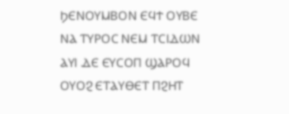ϦⲈⲚⲞⲨⲘⲂⲞⲚ ⲈϤϮ ⲞⲨⲂⲈ ⲚⲀ ⲦⲨⲢⲞⲤ ⲚⲈⲘ ⲦⲤⲒⲆⲰⲚ ⲀⲨⲒ ⲆⲈ ⲈⲨⲤⲞⲠ ϢⲀⲢⲞϤ ⲞⲨⲞϨ ⲈⲦⲀⲨⲐⲈⲦ ⲠϨⲎⲦ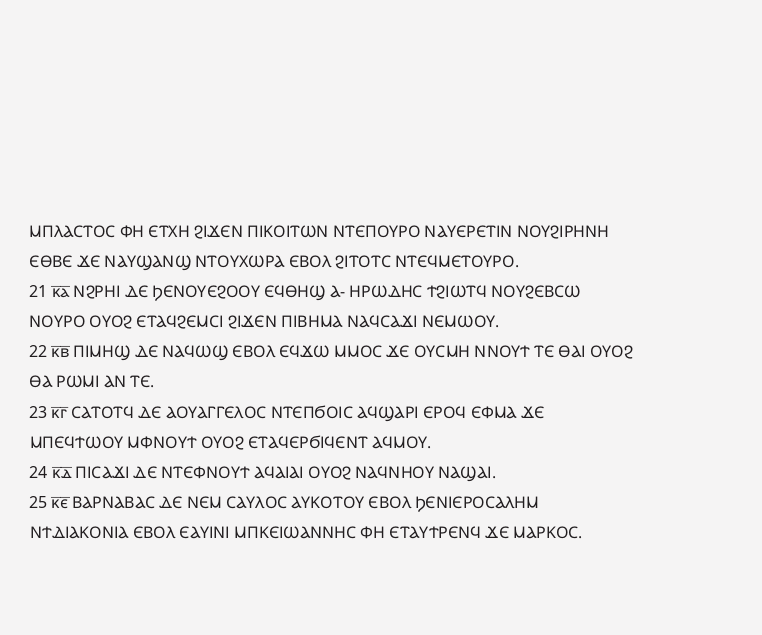ⲘⲠⲖⲀⲤⲦⲞⲤ ⲪⲎ ⲈⲦⲬⲎ ϨⲒϪⲈⲚ ⲠⲒⲔⲞⲒⲦⲰⲚ ⲚⲦⲈⲠⲞⲨⲢⲞ ⲚⲀⲨⲈⲢⲈⲦⲒⲚ ⲚⲞⲨϨⲒⲢⲎⲚⲎ ⲈⲐⲂⲈ ϪⲈ ⲚⲀⲨϢⲀⲚϢ ⲚⲦⲞⲨⲬⲰⲢⲀ ⲈⲂⲞⲖ ϨⲒⲦⲞⲦⲤ ⲚⲦⲈϤⲘⲈⲦⲞⲨⲢⲞ.
21 ⲕ̅ⲁ̅ ⲚϨⲢⲎⲒ ⲆⲈ ϦⲈⲚⲞⲨⲈϨⲞⲞⲨ ⲈϤⲐⲎϢ Ⲁ- ⲎⲢⲰⲆⲎⲤ ϮϨⲒⲰⲦϤ ⲚⲞⲨϨⲈⲂⲤⲰ ⲚⲞⲨⲢⲞ ⲞⲨⲞϨ ⲈⲦⲀϤϨⲈⲘⲤⲒ ϨⲒϪⲈⲚ ⲠⲒⲂⲎⲘⲀ ⲚⲀϤⲤⲀϪⲒ ⲚⲈⲘⲰⲞⲨ.
22 ⲕ̅ⲃ̅ ⲠⲒⲘⲎϢ ⲆⲈ ⲚⲀϤⲰϢ ⲈⲂⲞⲖ ⲈϤϪⲰ ⲘⲘⲞⲤ ϪⲈ ⲞⲨⲤⲘⲎ ⲚⲚⲞⲨϮ ⲦⲈ ⲐⲀⲒ ⲞⲨⲞϨ ⲐⲀ ⲢⲰⲘⲒ ⲀⲚ ⲦⲈ.
23 ⲕ̅ⲅ̅ ⲤⲀⲦⲞⲦϤ ⲆⲈ ⲀⲞⲨⲀⲄⲄⲈⲖⲞⲤ ⲚⲦⲈⲠϬⲞⲒⲤ ⲀϤϢⲀⲢⲒ ⲈⲢⲞϤ ⲈⲪⲘⲀ ϪⲈ ⲘⲠⲈϤϮⲰⲞⲨ ⲘⲪⲚⲞⲨϮ ⲞⲨⲞϨ ⲈⲦⲀϤⲈⲢϬⲒϤⲈⲚⲦ ⲀϤⲘⲞⲨ.
24 ⲕ̅ⲇ̅ ⲠⲒⲤⲀϪⲒ ⲆⲈ ⲚⲦⲈⲪⲚⲞⲨϮ ⲀϤⲀⲒⲀⲒ ⲞⲨⲞϨ ⲚⲀϤⲚⲎⲞⲨ ⲚⲀϢⲀⲒ.
25 ⲕ̅ⲉ̅ ⲂⲀⲢⲚⲀⲂⲀⲤ ⲆⲈ ⲚⲈⲘ ⲤⲀⲨⲖⲞⲤ ⲀⲨⲔⲞⲦⲞⲨ ⲈⲂⲞⲖ ϦⲈⲚⲒⲈⲢⲞⲤⲀⲖⲎⲘ ⲚϮⲆⲒⲀⲔⲞⲚⲒⲀ ⲈⲂⲞⲖ ⲈⲀⲨⲒⲚⲒ ⲘⲠⲔⲈⲒⲰⲀⲚⲚⲎⲤ ⲪⲎ ⲈⲦⲀⲨϮⲢⲈⲚϤ ϪⲈ ⲘⲀⲢⲔⲞⲤ.